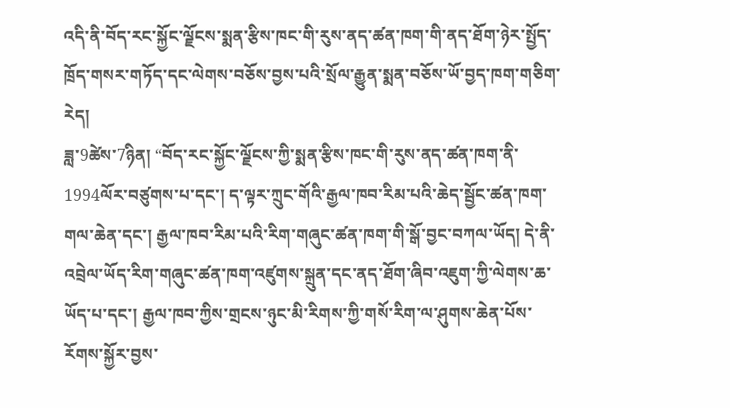འདི་ནི་བོད་རང་སྐྱོང་ལྗོངས་སྨན་རྩིས་ཁང་གི་རུས་ནད་ཚན་ཁག་གི་ནད་ཐོག་ཉེར་སྤྱོད་ཁྲོད་གསར་གཏོད་དང་ལེགས་བཅོས་བྱས་པའི་སྲོལ་རྒྱུན་སྨན་བཅོས་ཡོ་བྱད་ཁག་གཅིག་རེད།
ཟླ་9ཚེས་7ཉིན། “བོད་རང་སྐྱོང་ལྗོངས་ཀྱི་སྨན་རྩིས་ཁང་གི་རུས་ནད་ཚན་ཁག་ནི་1994ལོར་བཙུགས་པ་དང་། ད་ལྟར་ཀྲུང་གོའི་རྒྱལ་ཁབ་རིམ་པའི་ཆེད་སྦྱོང་ཚན་ཁག་གལ་ཆེན་དང་། རྒྱལ་ཁབ་རིམ་པའི་རིག་གཞུང་ཚན་ཁག་གི་སྒོ་བྱང་བཀལ་ཡོད། དེ་ནི་འབྲེལ་ཡོད་རིག་གཞུང་ཚན་ཁག་འཛུགས་སྐྲུན་དང་ནད་ཐོག་ཞིབ་འཇུག་ཀྱི་ལེགས་ཆ་ཡོད་པ་དང་། རྒྱལ་ཁབ་ཀྱིས་གྲངས་ཉུང་མི་རིགས་ཀྱི་གསོ་རིག་ལ་ཤུགས་ཆེན་པོས་རོགས་སྐྱོར་བྱས་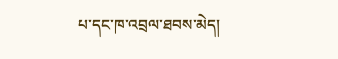པ་དང་ཁ་འབྲལ་ཐབས་མེད།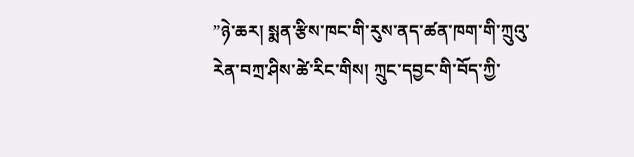”ཉེ་ཆར། སྨན་རྩིས་ཁང་གི་རུས་ནད་ཚན་ཁག་གི་ཀྲུའུ་རེན་བཀྲ་ཤིས་ཚེ་རིང་གིས། ཀྲུང་དབྱང་གི་བོད་ཀྱི་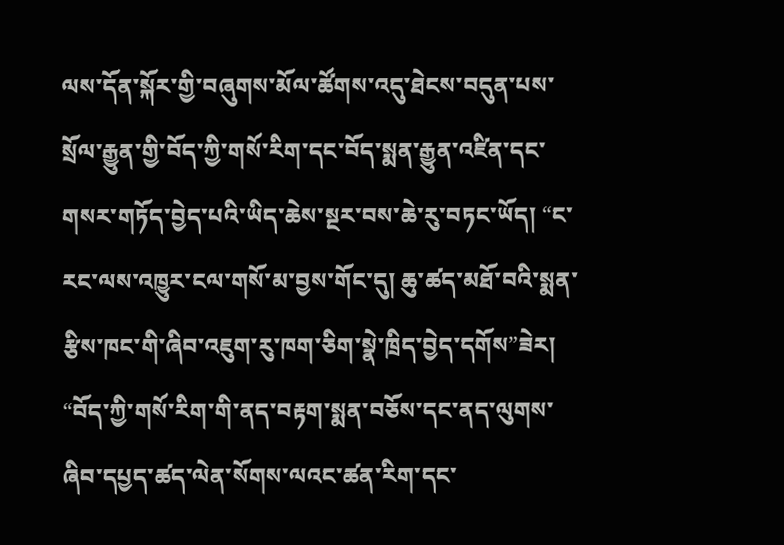ལས་དོན་སྐོར་གྱི་བཞུགས་མོལ་ཚོགས་འདུ་ཐེངས་བདུན་པས་སྲོལ་རྒྱུན་གྱི་བོད་ཀྱི་གསོ་རིག་དང་བོད་སྨན་རྒྱུན་འཛིན་དང་གསར་གཏོད་བྱེད་པའི་ཡིད་ཆེས་སྔར་བས་ཆེ་རུ་བཏང་ཡོད། “ང་རང་ལས་འཁྱུར་ངལ་གསོ་མ་བྱས་གོང་དུ། ཆུ་ཚད་མཐོ་བའི་སྨན་རྩིས་ཁང་གི་ཞིབ་འཇུག་རུ་ཁག་ཅིག་སྣེ་ཁྲིད་བྱེད་དགོས”ཟེར།
“བོད་ཀྱི་གསོ་རིག་གི་ནད་བརྟག་སྨན་བཅོས་དང་ནད་ལུགས་ཞིབ་དཔྱད་ཚད་ལེན་སོགས་ལའང་ཚན་རིག་དང་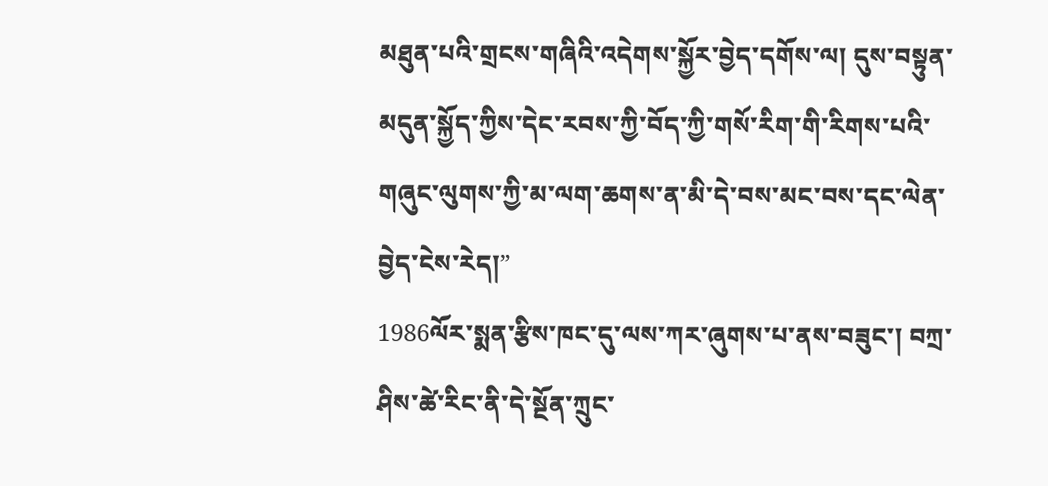མཐུན་པའི་གྲངས་གཞིའི་འདེགས་སྐྱོར་བྱེད་དགོས་ལ། དུས་བསྟུན་མདུན་སྐྱོད་ཀྱིས་དེང་རབས་ཀྱི་བོད་ཀྱི་གསོ་རིག་གི་རིགས་པའི་གཞུང་ལུགས་ཀྱི་མ་ལག་ཆགས་ན་མི་དེ་བས་མང་བས་དང་ལེན་བྱེད་ངེས་རེད།”
1986ལོར་སྨན་རྩིས་ཁང་དུ་ལས་ཀར་ཞུགས་པ་ནས་བཟུང་། བཀྲ་ཤིས་ཚེ་རིང་ནི་དེ་སྔོན་ཀྲུང་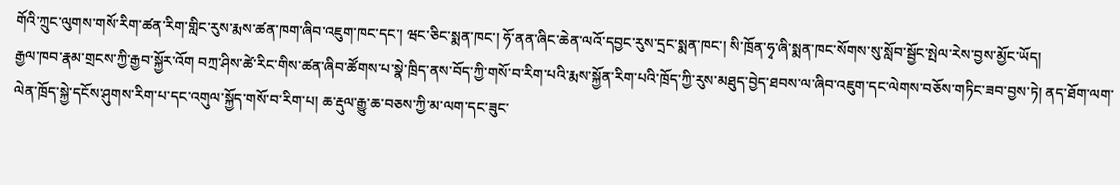གོའི་ཀྲུང་ལུགས་གསོ་རིག་ཚན་རིག་གླིང་རུས་རྨས་ཚན་ཁག་ཞིབ་འཇུག་ཁང་དང་། ཝང་ཅིང་སྨན་ཁང་། ཧོ་ནན་ཞིང་ཆེན་ལའོ་དབྱང་རུས་དྲང་སྨན་ཁང་། སི་ཁྲོན་ཧྭ་ཞི་སྨན་ཁང་སོགས་སུ་སློབ་སྦྱོང་སྤེལ་རེས་བྱས་མྱོང་ཡོད།
རྒྱལ་ཁབ་རྣམ་གྲངས་ཀྱི་རྒྱབ་སྐྱོར་འོག བཀྲ་ཤིས་ཚེ་རིང་གིས་ཚན་ཞིབ་ཚོགས་པ་སྣེ་ཁྲིད་ནས་བོད་ཀྱི་གསོ་བ་རིག་པའི་རྨས་སྐྱོན་རིག་པའི་ཁྲོད་ཀྱི་རུས་མཐུད་བྱེད་ཐབས་ལ་ཞིབ་འཇུག་དང་ལེགས་བཅོས་གཏིང་ཟབ་བྱས་ཏེ། ནད་ཐོག་ལག་ལེན་ཁྲོད་སྐྱེ་དངོས་ཤུགས་རིག་པ་དང་འགུལ་སྐྱོད་གསོ་བ་རིག་པ། ཆ་རྡུལ་རྒྱུ་ཆ་བཅས་ཀྱི་མ་ལག་དང་ཟུང་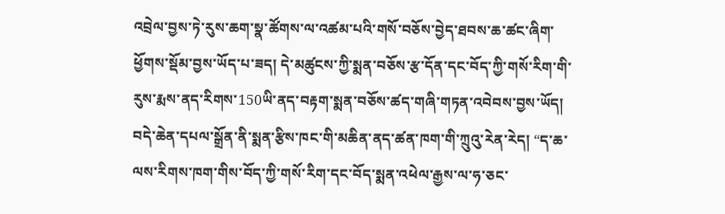འབྲེལ་བྱས་ཏེ་རུས་ཆག་སྣ་ཚོགས་ལ་འཚམ་པའི་གསོ་བཅོས་བྱེད་ཐབས་ཆ་ཚང་ཞིག་ཕྱོགས་སྡོམ་བྱས་ཡོད་པ་ཟད། དེ་མཚུངས་ཀྱི་སྨན་བཅོས་རྩ་དོན་དང་བོད་ཀྱི་གསོ་རིག་གི་རུས་རྨས་ནད་རིགས་150ཡི་ནད་བརྟག་སྨན་བཅོས་ཚད་གཞི་གཏན་འབེབས་བྱས་ཡོད།
བདེ་ཆེན་དཔལ་སྒྲོན་ནི་སྨན་རྩིས་ཁང་གི་མཆིན་ནད་ཚན་ཁག་གི་ཀྲུའུ་རེན་རེད། “ད་ཆ་ལས་རིགས་ཁག་གིས་བོད་ཀྱི་གསོ་རིག་དང་བོད་སྨན་འཕེལ་རྒྱས་ལ་ཧ་ཅང་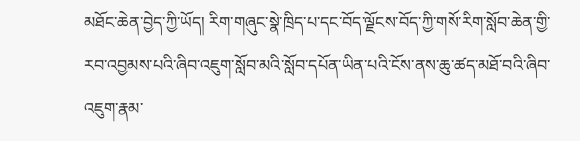མཐོང་ཆེན་བྱེད་ཀྱི་ཡོད། རིག་གཞུང་སྣེ་ཁྲིད་པ་དང་བོད་ལྗོངས་བོད་ཀྱི་གསོ་རིག་སློབ་ཆེན་གྱི་རབ་འབྱམས་པའི་ཞིབ་འཇུག་སློབ་མའི་སློབ་དཔོན་ཡིན་པའི་ངོས་ནས་ཆུ་ཚད་མཐོ་བའི་ཞིབ་འཇུག་རྣམ་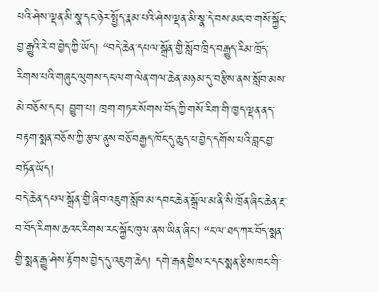པའི་ཤེས་ལྡན་མི་སྣ་དང་ཉེར་སྤྱོད་རྣམ་པའི་ཤེས་ལྡན་མི་སྣ་དེ་བས་མང་བ་གསོ་སྐྱོང་བྱ་རྒྱུའི་རེ་བ་བྱེད་ཀྱི་ཡོད། “བདེ་ཆེན་དཔལ་སྒྲོན་གྱི་སློབ་ཁྲིད་བརྒྱུད་རིམ་ཁྲོད་རིགས་པའི་གཞུང་ལུགས་དང་ལག་ལེན་གལ་ཆེན་མཉམ་དུ་བརྩིས་ནས་སློབ་མས་མེ་བཅོས་དང་། བྱུག་པ། ཁྲག་གཏར་སོགས་བོད་ཀྱི་གསོ་རིག་གི་ཁྱད་ལྡན་ནད་བརྟག་སྨན་བཅོས་ཀྱི་རྩལ་ནུས་བཅོ་བརྒྱད་ཁོང་དུ་ཆུད་པ་བྱེད་དགོས་པའི་བླང་བྱ་བཏོན་ཡོད།
བདེ་ཆེན་དཔལ་སྒྲོན་གྱི་ཞིབ་འཇུག་སློབ་མ་དབང་ཆེན་སྒྲོལ་མ་ནི་སི་ཁྲོན་ཞིང་ཆེན་རྔ་བ་བོད་རིགས་ཆའང་རིགས་རང་སྐྱོང་ཁུལ་ནས་ཡིན་ཞིང་། “ང་ལ་ཐད་ཀར་བོད་སྨན་གྱི་སྨན་རྒྱུ་ཤེས་རྟོགས་བྱེད་དུ་འཇུག་ཆེད། དགེ་རྒན་གྱིས་ང་དང་སྨན་རྩིས་ཁང་གི་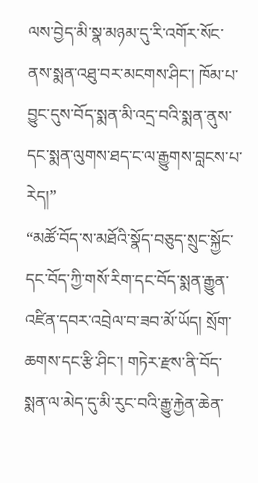ལས་བྱེད་མི་སྣ་མཉམ་དུ་རི་འགོར་སོང་ནས་སྨན་འཐུ་བར་མངགས་ཤིང་། ཁོམ་པ་བྱུང་དུས་བོད་སྨན་མི་འདྲ་བའི་སྨན་ནུས་དང་སྨན་ལུགས་ཐད་ང་ལ་རྒྱུགས་བླངས་པ་རེད།”
“མཚོ་བོད་ས་མཐོའི་སྣོད་བཅུད་སྲུང་སྐྱོང་དང་བོད་ཀྱི་གསོ་རིག་དང་བོད་སྨན་རྒྱུན་འཛིན་དབར་འབྲེལ་བ་ཟབ་མོ་ཡོད། སྲོག་ཆགས་དང་རྩི་ཤིང་། གཏེར་རྫས་ནི་བོད་སྨན་ལ་མེད་དུ་མི་རུང་བའི་རྒྱུ་རྐྱེན་ཆེན་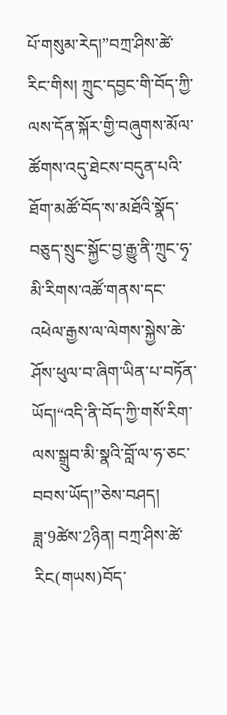པོ་གསུམ་རེད།”བཀྲ་ཤིས་ཚེ་རིང་གིས། ཀྲུང་དབྱང་གི་བོད་ཀྱི་ལས་དོན་སྐོར་གྱི་བཞུགས་མོལ་ཚོགས་འདུ་ཐེངས་བདུན་པའི་ཐོག་མཚོ་བོད་ས་མཐོའི་སྣོད་བཅུད་སྲུང་སྐྱོང་བྱ་རྒྱུ་ནི་ཀྲུང་ཧྭ་མི་རིགས་འཚོ་གནས་དང་འཕེལ་རྒྱས་ལ་ལེགས་སྐྱེས་ཆེ་ཤོས་ཕུལ་བ་ཞིག་ཡིན་པ་བཏོན་ཡོད།“འདི་ནི་བོད་ཀྱི་གསོ་རིག་ལས་སྒྲུབ་མི་སྣའི་བློ་ལ་ཧ་ཅང་བབས་ཡོད།”ཅེས་བཤད།
ཟླ་9ཚེས་2ཉིན། བཀྲ་ཤིས་ཚེ་རིང(གཡས)བོད་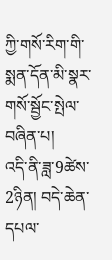ཀྱི་གསོ་རིག་གི་སྨན་དོན་མི་སྣར་གསོ་སྦྱོང་སྤེལ་བཞིན་པ།
འདི་ནི་ཟླ་9ཚེས་2ཉིན། བདེ་ཆེན་དཔལ་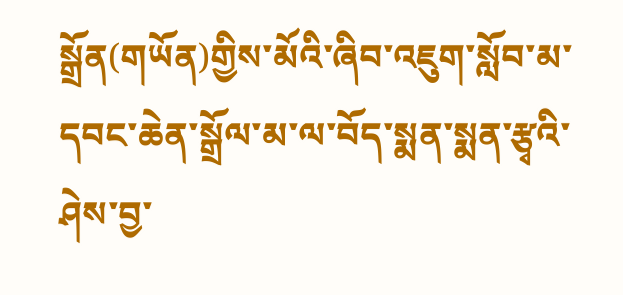སྒྲོན(གཡོན)གྱིས་མོའི་ཞིབ་འཇུག་སློབ་མ་དབང་ཆེན་སྒྲོལ་མ་ལ་བོད་སྨན་སྨན་རྩྭའི་ཤེས་བྱ་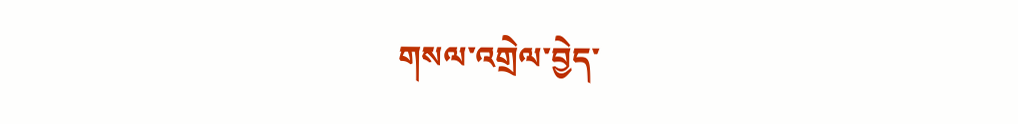གསལ་འགྲེལ་བྱེད་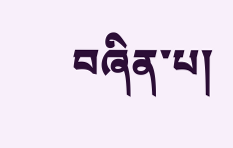བཞིན་པ།